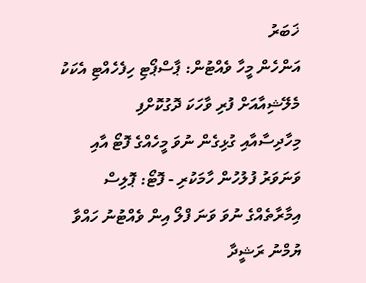ޚަބަރު
އަންހެން މީހާ ވެއްޓުން: ޕާސްޕޯޓި ހިފެހެއްޓި އެކަކު މެލޭޝިއާއަށް ފުރި ވާހަކަ ދޮގުކޮށްފި
މިހާދިސާއާއި ގުޅިގެން ނުވަ މީހެއްގެ ފޮޓޯ އާއި ވަނަވަރު ފުލުހުން ހާމަކުރި - ފޮޓޯ: ޕޮލިސް
އިމާރާތެއްގެ ނުވަ ވަނަ ފްލޯ އިން ވެއްޓުނު ހައްވާ ޔުމްނު ރަޝީދާ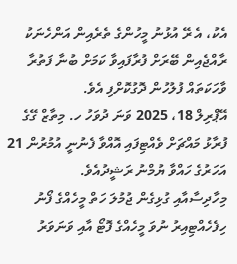އެކު، އެ ރޭ އުޅުނު މީހުންގެ ތެރެއިން އަންހެނަކު ރާއްޖެއިން ބޭރަށް ފުރާފައިވާ ކަމަށް ބުނާ ފަތުރާ ވާހަކަތައް ފުލުހުން ދޮގުކޮށްފި އެވެ.
އޭޕްރިލް 18، 2025 ވަނަ ދުވަހު ހ. މިތާޒް ގޭގެ ފުރާޅު މައްޗަށް ވެއްޓިފައި އޮއްވާ ފެނުނީ އުމުރުން 21 އަހަރުގެ ހައްވާ ޔުމްނު ރަޝީދުއެވެ.
މިހާދިސާއާއި ގުޅިގެން ޖުމުލަ ހަތް މީހެއްގެ ފޯނު ހިފެހެއްޓިއިރު ނުވަ މީހެއްގެ ފޮޓޯ އާއި ވަނަވަރު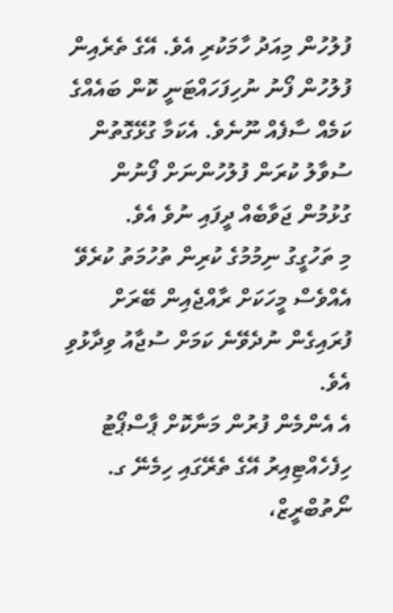ފުލުހުން މިއަދު ހާމަކުރި އެވެ. އޭގެ ތެރެއިން ފުލުހުން ފޯނު ނުހިފަހައްޓަނީ ކޮން ބައެއްގެ ކަމެއް ސާފެއް ނޫނެވެ. އެކަމާ ގުޅޭގޮތުން ސުވާލު ކުރަން ފުލުހުންނަށް ފޯނުން ގުޅުމުން ޖަވާބެއް ދީފައި ނުވެ އެވެ.
މި ތަހުގީގު ނިމުމުގެ ކުރިން ތުހުމަތު ކުރެވޭ އެއްވެސް މީހަކަށް ރާއްޖެއިން ބޭރަށް ފުރައިގެން ނުދެވޭނެ ކަމަށް ސުޖާއު ވިދާޅުވި އެވެ.
އެ އެންމެން ފުރުން މަނާކޮށް ޕާސްޕޯޓު ހިފެހެއްޓިއިރު އޭގެ ތެރޭގައި ހިމެނޭ ގ. ނޯތުބްރީޒް،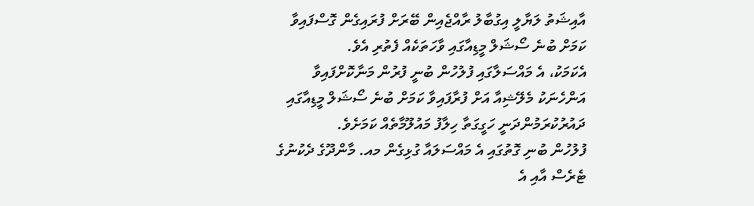އާއިޝަތު ލަޔާލީ އިގުބާލު ރާއްޖެއިން ބޭރަށް ފުރައިގެން ގޮސްފައިވާ ކަމަށް ބުނެ ސޯޝަލް މީޑިއާގައި ވާހަތަކެއް ފެތުރި އެވެ.
އެކަމަކު، އެ މައްސަލާގައި ފުލުހުން ބުނީ ފުރުން މަނާކޮށްފައިވާ އަންހެނަކު މެލޭޝިއާ އަށް ފުރާފައިވާ ކަމަށް ބުނެ ސޯޝަލް މީޑިއާގައި ދައުރުކުރަމުންދަނީ ހަގީގަތާ ހިލާފު މައުލޫމާތެއް ކަމަށެވެ.
ފުލުހުން ބުނި ގޮތުގައި އެ މައްސަލައާ ގުޅިގެން މއ. މާންދޫގެ ދެކުނުގެ ޓެރެސް އާއި އެ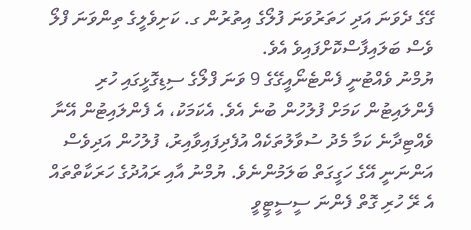ގޭގެ ދެވަނަ އަދި ހަތަރުވަނަ ފުލޯގެ އިތުރުން ގ. ކަށިވެލީގެ ތިންވަނަ ފްލޯ ވެސް ބަލައިފާސްކޮށްފައިވެ އެވެ.
ޔުމްނު ވެއްޓުނީ ފެންޓެނޯއީގޭގެ 9 ވަނަ ފްލޯގެ ސިޑިގޮޅީގައި ހުރި ފެންލައިޓުން ކަމަށް ފުލުހުން ބުނެ އެވެ. އެކަމަކު، އެ ފެންލައިޓުން އޭނާ ވެއްޓިދާނެ ކަމާ މެދު ސުވާލުތަކެއް އުފެދިފައިވާއިރު، ފުލުހުން އަދިވެސް އަންނަނީ އޭގެ ހަގީގަތް ބަލަމުންނެވެ. ޔުމްނު އާއި ރައުދުގެ ހަރަކާތްތައް އެ ރޭ ހުރި ގޮތް ފެންނަ ސީސީޓީވީ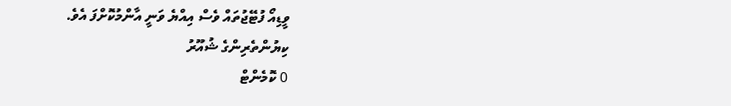ވީޑިއޯ ފުޓޭޖުތައް ވެސް އިއްޔެ ވަނީ އާންމުކޮށްފަ އެވެ.
ކިޔުންތެރިންގެ ޝުއޫރު
0 ކޮމެންޓް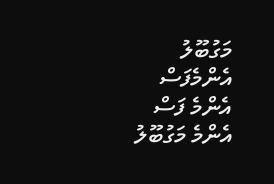މަގުބޫލު
އެންމެފަސް
އެންމެ ފަސް
އެންމެ މަގުބޫލު